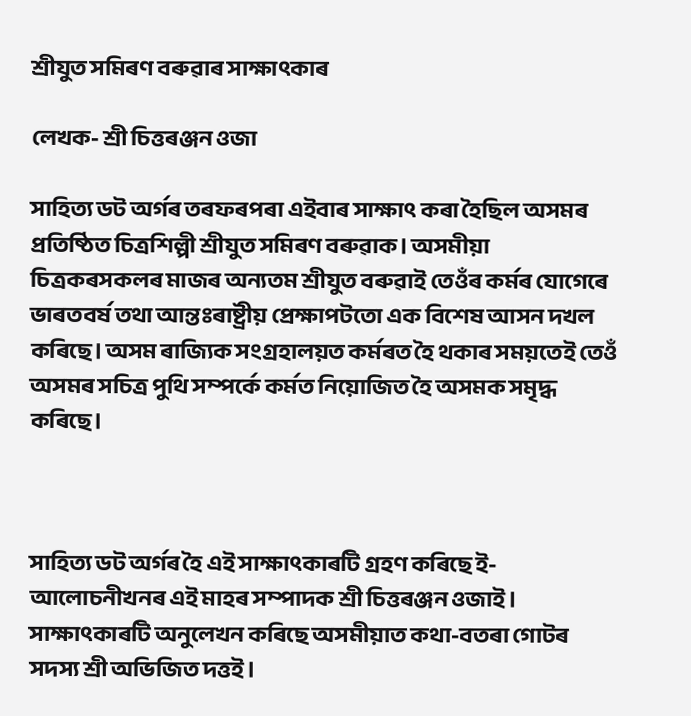শ্ৰীযুত সমিৰণ বৰুৱাৰ সাক্ষাৎকাৰ

লেখক- শ্ৰী চিত্তৰঞ্জন ওজা

সাহিত্য ডট অৰ্গৰ তৰফৰপৰা এইবাৰ সাক্ষাৎ কৰা হৈছিল অসমৰ প্ৰতিষ্ঠিত চিত্ৰশিল্পী শ্ৰীযুত সমিৰণ বৰুৱাক। অসমীয়া চিত্ৰকৰসকলৰ মাজৰ অন্যতম শ্ৰীযুত বৰুৱাই তেওঁৰ কৰ্মৰ যোগেৰে ভাৰতবৰ্ষ তথা আন্তঃৰাষ্ট্ৰীয় প্ৰেক্ষাপটতো এক বিশেষ আসন দখল কৰিছে। অসম ৰাজ্যিক সংগ্ৰহালয়ত কৰ্মৰত হৈ থকাৰ সময়তেই তেওঁ অসমৰ সচিত্ৰ পুথি সম্পৰ্কে কৰ্মত নিয়োজিত হৈ অসমক সমৃদ্ধ কৰিছে।



সাহিত্য ডট অৰ্গৰ হৈ এই সাক্ষাৎকাৰটি গ্ৰহণ কৰিছে ই-আলোচনীখনৰ এই মাহৰ সম্পাদক শ্ৰী চিত্তৰঞ্জন ওজাই। সাক্ষাৎকাৰটি অনুলেখন কৰিছে অসমীয়াত কথা-বতৰা গোটৰ সদস্য শ্ৰী অভিজিত দত্তই।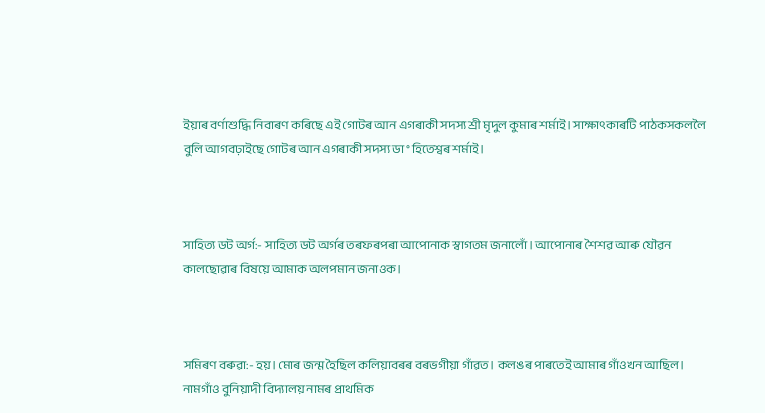ইয়াৰ বৰ্ণাশুদ্ধি নিবাৰণ কৰিছে এই গোটৰ আন এগৰাকী সদস্য শ্ৰী মৃদুল কুমাৰ শৰ্মাই। সাক্ষাৎকাৰটি পাঠকসকললৈ বুলি আগবঢ়াইছে গোটৰ আন এগৰাকী সদস্য ডা° হিতেশ্বৰ শৰ্মাই।



সাহিত্য ডট অৰ্গ:- সাহিত্য ডট অৰ্গৰ তৰফৰপৰা আপোনাক স্বাগতম জনালোঁ। আপোনাৰ শৈশৱ আৰু যৌৱন কালছোৱাৰ বিষয়ে আমাক অলপমান জনাওক।



সমিৰণ বৰুৱা:- হয়। মোৰ জন্ম হৈছিল কলিয়াবৰৰ বৰভগীয়া গাঁৱত। কলঙৰ পাৰতেই আমাৰ গাঁওখন আছিল। নামগাঁও বুনিয়াদী বিদ্যালয় নামৰ প্ৰাথমিক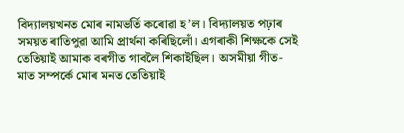বিদ্যালয়খনত মোৰ নামভৰ্তি কৰোৱা হ’ল। বিদ্যালয়ত পঢ়াৰ সময়ত ৰাতিপুৱা আমি প্ৰাৰ্থনা কৰিছিলোঁ। এগৰাকী শিক্ষকে সেই তেতিয়াই আমাক বৰগীত গাবলৈ শিকাইছিল। অসমীয়া গীত-মাত সম্পৰ্কে মোৰ মনত তেতিয়াই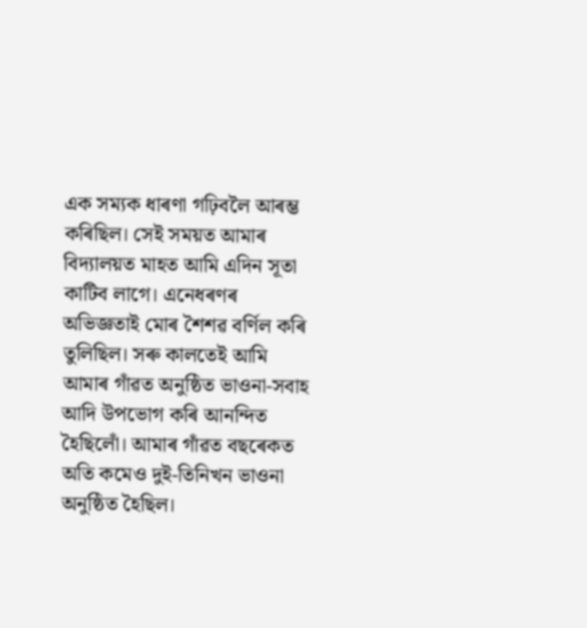এক সম্যক ধাৰণা গঢ়িবলৈ আৰম্ভ কৰিছিল। সেই সময়ত আমাৰ বিদ্যালয়ত মাহত আমি এদিন সূতা কাটিব লাগে। এনেধৰণৰ অভিজ্ঞতাই মোৰ শৈশৱ বৰ্ণিল কৰি তুলিছিল। সৰু কালতেই আমি আমাৰ গাঁৱত অনুষ্ঠিত ভাওনা-সবাহ আদি উপভোগ কৰি আনন্দিত হৈছিলোঁ। আমাৰ গাঁৱত বছৰেকত অতি কমেও দুই-তিনিখন ভাওনা অনুষ্ঠিত হৈছিল।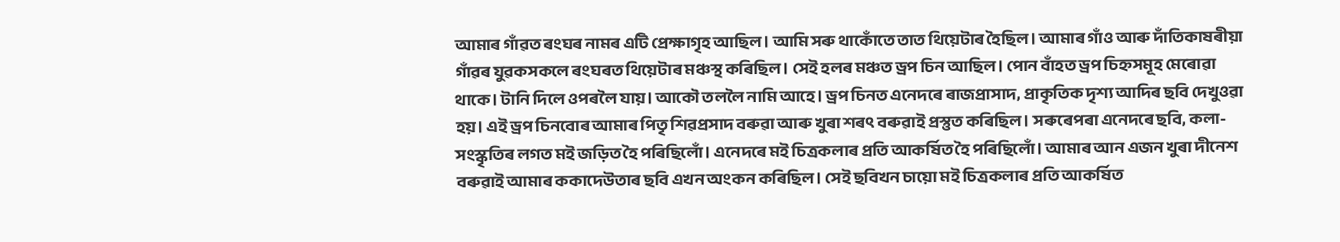আমাৰ গাঁৱত ৰংঘৰ নামৰ এটি প্ৰেক্ষাগৃহ আছিল। আমি সৰু থাকোঁতে তাত থিয়েটাৰ হৈছিল। আমাৰ গাঁও আৰু দাঁতিকাষৰীয়া গাঁৱৰ যুৱকসকলে ৰংঘৰত থিয়েটাৰ মঞ্চস্থ কৰিছিল। সেই হলৰ মঞ্চত ড্ৰপ চিন আছিল। পোন বাঁহত ড্ৰপ চিহ্নসমূহ মেৰোৱা থাকে। টানি দিলে ওপৰলৈ যায়। আকৌ তললৈ নামি আহে। ড্ৰপ চিনত এনেদৰে ৰাজপ্ৰাসাদ, প্ৰাকৃতিক দৃশ্য আদিৰ ছবি দেখুওৱা হয়। এই ড্ৰপ চিনবোৰ আমাৰ পিতৃ শিৱপ্ৰসাদ বৰুৱা আৰু খুৰা শৰৎ বৰুৱাই প্ৰস্তুত কৰিছিল। সৰুৰেপৰা এনেদৰে ছবি, কলা-সংস্কৃতিৰ লগত মই জড়িত হৈ পৰিছিলোঁ। এনেদৰে মই চিত্ৰকলাৰ প্ৰতি আকৰ্ষিত হৈ পৰিছিলোঁ। আমাৰ আন এজন খুৰা দীনেশ বৰুৱাই আমাৰ ককাদেউতাৰ ছবি এখন অংকন কৰিছিল। সেই ছবিখন চায়ো মই চিত্ৰকলাৰ প্ৰতি আকৰ্ষিত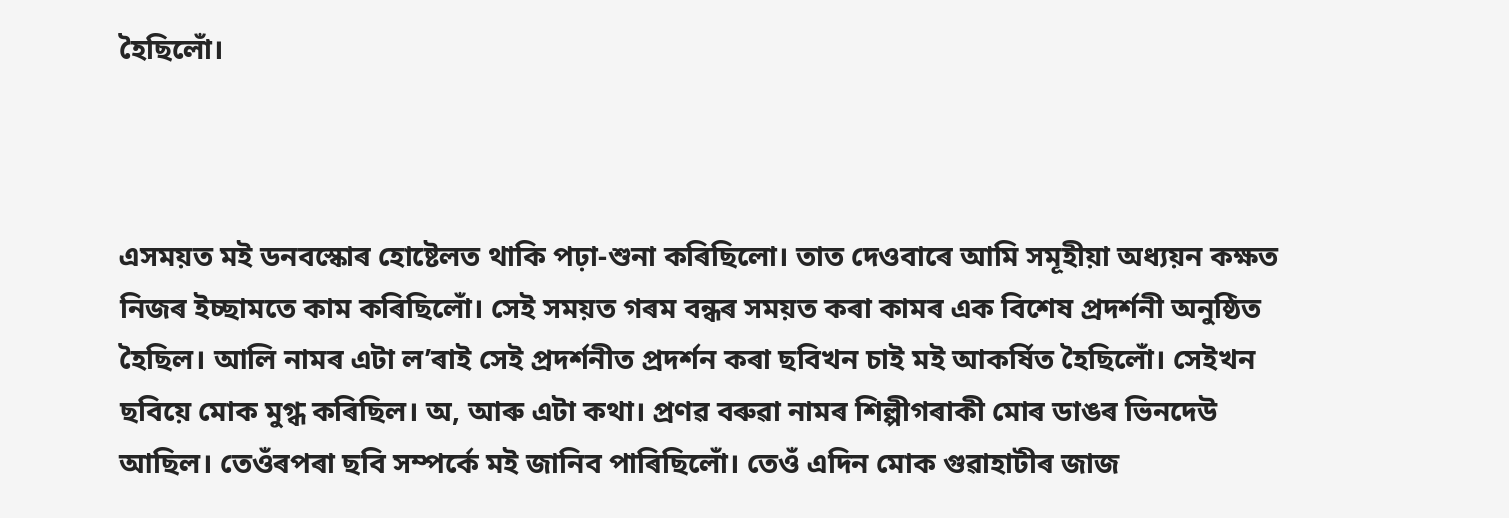হৈছিলোঁ।



এসময়ত মই ডনবস্কোৰ হোষ্টেলত থাকি পঢ়া-শুনা কৰিছিলো। তাত দেওবাৰে আমি সমূহীয়া অধ্যয়ন কক্ষত নিজৰ ইচ্ছামতে কাম কৰিছিলোঁ। সেই সময়ত গৰম বন্ধৰ সময়ত কৰা কামৰ এক বিশেষ প্ৰদৰ্শনী অনুষ্ঠিত হৈছিল। আলি নামৰ এটা ল’ৰাই সেই প্ৰদৰ্শনীত প্ৰদৰ্শন কৰা ছবিখন চাই মই আকৰ্ষিত হৈছিলোঁ। সেইখন ছবিয়ে মোক মুগ্ধ কৰিছিল। অ, আৰু এটা কথা। প্ৰণৱ বৰুৱা নামৰ শিল্পীগৰাকী মোৰ ডাঙৰ ভিনদেউ আছিল। তেওঁৰপৰা ছবি সম্পৰ্কে মই জানিব পাৰিছিলোঁ। তেওঁ এদিন মোক গুৱাহাটীৰ জাজ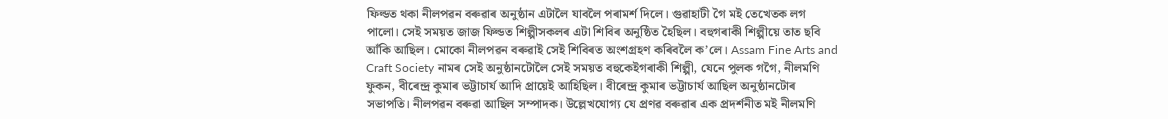ফিল্ডত থকা নীলপৱন বৰুৱাৰ অনুষ্ঠান এটালৈ যাবলৈ পৰামৰ্শ দিলে। গুৱাহাটী গৈ মই তেখেতক লগ পালো। সেই সময়ত জাজ ফিল্ডত শিল্পীসকলৰ এটা শিবিৰ অনুষ্ঠিত হৈছিল। বহুগৰাকী শিল্পীয়ে তাত ছবি আঁকি আছিল। মোকো নীলপৱন বৰুৱাই সেই শিবিৰত অংশগ্ৰহণ কৰিবলৈ ক’লে। Assam Fine Arts and Craft Society নামৰ সেই অনুষ্ঠানটোলৈ সেই সময়ত বহুকেইগৰাকী শিল্পী, যেনে পুলক গগৈ, নীলমণি ফুকন, বীৰেন্দ্ৰ কুমাৰ ভট্টাচাৰ্য আদি প্ৰায়েই আহিছিল। বীৰেন্দ্ৰ কুমাৰ ভট্টাচাৰ্য আছিল অনুষ্ঠানটোৰ সভাপতি। নীলপৱন বৰুৱা আছিল সম্পাদক। উল্লেখযোগ্য যে প্ৰণৱ বৰুৱাৰ এক প্ৰদৰ্শনীত মই নীলমণি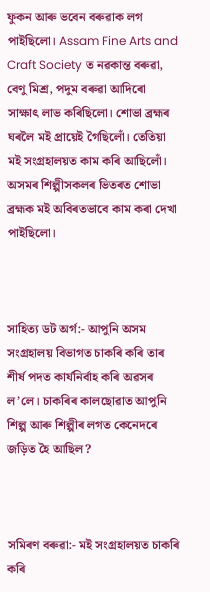ফুকন আৰু ভবেন বৰুৱাক লগ পাইছিলো। Assam Fine Arts and Craft Society ত নৱকান্ত বৰুৱা, বেণু মিশ্ৰ, পদুম বৰুৱা আদিৰো সাক্ষাৎ লাভ কৰিছিলো। শোভা ব্ৰহ্মৰ ঘৰলৈ মই প্ৰায়েই গৈছিলোঁ। তেতিয়া মই সংগ্ৰহালয়ত কাম কৰি আছিলোঁ। অসমৰ শিল্পীসকলৰ ভিতৰত শোভা ব্ৰহ্মক মই অবিৰতভাবে কাম কৰা দেখা পাইছিলো।



সাহিত্য ডট অৰ্গ:- আপুনি অসম সংগ্ৰহালয় বিভাগত চাকৰি কৰি তাৰ শীৰ্ষ পদত কাৰ্যনিৰ্বাহ কৰি অৱসৰ ল’লে। চাকৰিৰ কালছোৱাত আপুনি শিল্প আৰু শিল্পীৰ লগত কেনেদৰে জড়িত হৈ আছিল?



সমিৰণ বৰুৱা:- মই সংগ্ৰহালয়ত চাকৰি কৰি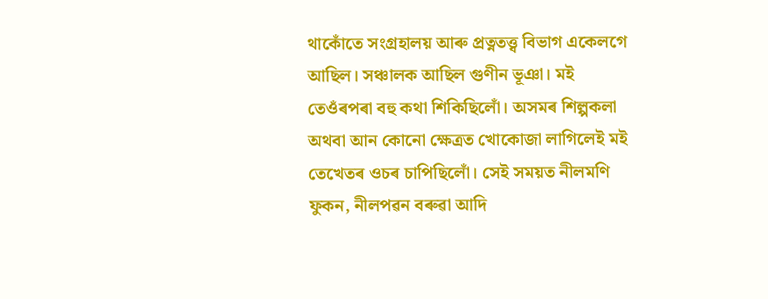থাকোঁতে সংগ্ৰহালয় আৰু প্ৰত্নতত্ত্ব বিভাগ একেলগে আছিল। সঞ্চালক আছিল গুণীন ভূঞা। মই তেওঁৰপৰা বহু কথা শিকিছিলোঁ। অসমৰ শিল্পকলা অথবা আন কোনো ক্ষেত্ৰত খোকোজা লাগিলেই মই তেখেতৰ ওচৰ চাপিছিলোঁ। সেই সময়ত নীলমণি ফুকন, নীলপৱন বৰুৱা আদি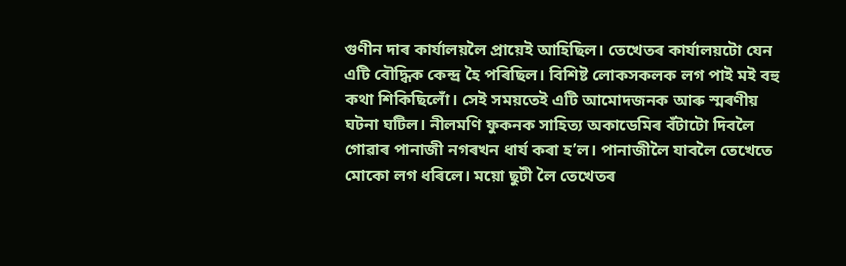গুণীন দাৰ কাৰ্যালয়লৈ প্ৰায়েই আহিছিল। তেখেতৰ কাৰ্যালয়টো যেন এটি বৌদ্ধিক কেন্দ্ৰ হৈ পৰিছিল। বিশিষ্ট লোকসকলক লগ পাই মই বহু কথা শিকিছিলোঁ। সেই সময়তেই এটি আমোদজনক আৰু স্মৰণীয় ঘটনা ঘটিল। নীলমণি ফুকনক সাহিত্য অকাডেমিৰ বঁটাটো দিবলৈ গোৱাৰ পানাজী নগৰখন ধাৰ্য কৰা হ’ল। পানাজীলৈ যাবলৈ তেখেতে মোকো লগ ধৰিলে। ময়ো ছুটী লৈ তেখেতৰ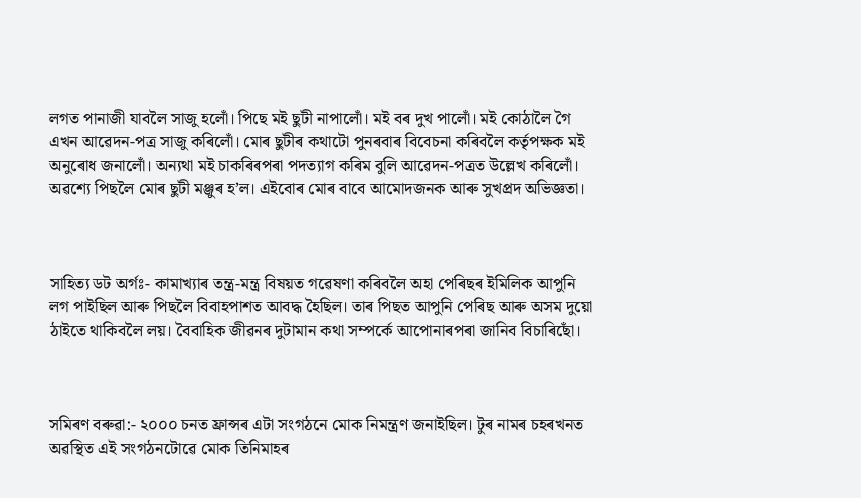লগত পানাজী যাবলৈ সাজু হলোঁ। পিছে মই ছুটী নাপালোঁ। মই বৰ দুখ পালোঁ। মই কোঠালৈ গৈ এখন আৱেদন-পত্ৰ সাজু কৰিলোঁ। মোৰ ছুটীৰ কথাটো পুনৰবাৰ বিবেচনা কৰিবলৈ কৰ্তৃপক্ষক মই অনুৰোধ জনালোঁ। অন্যথা মই চাকৰিৰপৰা পদত্যাগ কৰিম বুলি আৱেদন-পত্ৰত উল্লেখ কৰিলোঁ। অৱশ্যে পিছলৈ মোৰ ছুটী মঞ্জুৰ হ’ল। এইবোৰ মোৰ বাবে আমোদজনক আৰু সুখপ্ৰদ অভিজ্ঞতা।



সাহিত্য ডট অৰ্গঃ- কামাখ্যাৰ তন্ত্ৰ-মন্ত্ৰ বিষয়ত গৱেষণা কৰিবলৈ অহা পেৰিছৰ ইমিলিক আপুনি লগ পাইছিল আৰু পিছলৈ বিবাহপাশত আবদ্ধ হৈছিল। তাৰ পিছত আপুনি পেৰিছ আৰু অসম দুয়ো ঠাইতে থাকিবলৈ লয়। বৈবাহিক জীৱনৰ দুটামান কথা সম্পৰ্কে আপোনাৰপৰা জানিব বিচাৰিছোঁ।



সমিৰণ বৰুৱা:- ২০০০ চনত ফ্ৰান্সৰ এটা সংগঠনে মোক নিমন্ত্ৰণ জনাইছিল। টুৰ নামৰ চহৰখনত অৱস্থিত এই সংগঠনটোৱে মোক তিনিমাহৰ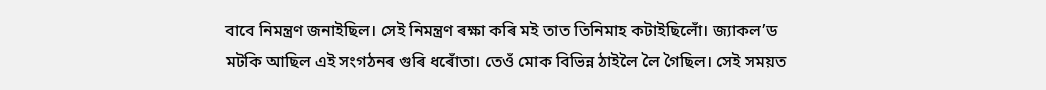বাবে নিমন্ত্ৰণ জনাইছিল। সেই নিমন্ত্ৰণ ৰক্ষা কৰি মই তাত তিনিমাহ কটাইছিলোঁ। জ্যাকল’ড মটকি আছিল এই সংগঠনৰ গুৰি ধৰোঁতা। তেওঁ মোক বিভিন্ন ঠাইলৈ লৈ গৈছিল। সেই সময়ত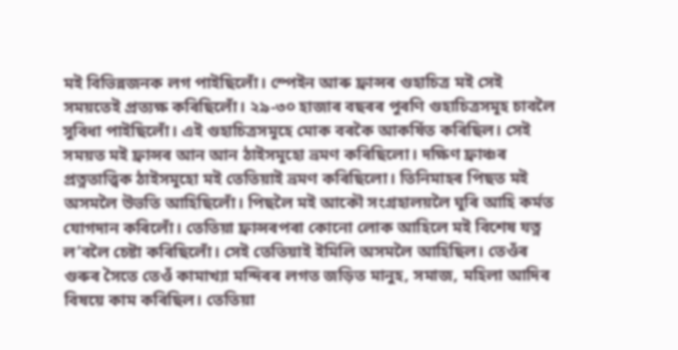মই বিভিন্নজনক লগ পাইছিলোঁ। স্পেইন আৰু ফ্ৰান্সৰ গুহাচিত্ৰ মই সেই সময়তেই প্ৰত্যক্ষ কৰিছিলোঁ। ২৯-৩০ হাজাৰ বছৰৰ পুৰণি গুহাচিত্ৰসমূহ চাবলৈ সুবিধা পাইছিলোঁ। এই গুহাচিত্ৰসমূহে মোক বৰকৈ আকৰ্ষিত কৰিছিল। সেই সময়ত মই ফ্ৰান্সৰ আন আন ঠাইসমূহো ভ্ৰমণ কৰিছিলো। দক্ষিণ ফ্ৰাঞ্চৰ প্ৰত্নতাত্ত্বিক ঠাইসমূহো মই তেতিয়াই ভ্ৰমণ কৰিছিলো। তিনিমাহৰ পিছত মই অসমলৈ উভতি আহিছিলোঁ। পিছলৈ মই আকৌ সংগ্ৰহালয়লৈ ঘূৰি আহি কৰ্মত যোগদান কৰিলোঁ। তেতিয়া ফ্ৰান্সৰপৰা কোনো লোক আহিলে মই বিশেষ যত্ন ল’বলৈ চেষ্টা কৰিছিলোঁ। সেই তেতিয়াই ইমিলি অসমলৈ আহিছিল। তেওঁৰ গুৰুৰ সৈতে তেওঁ কামাখ্যা মন্দিৰৰ লগত জড়িত মানুহ, সমাজ, মহিলা আদিৰ বিষয়ে কাম কৰিছিল। তেতিয়া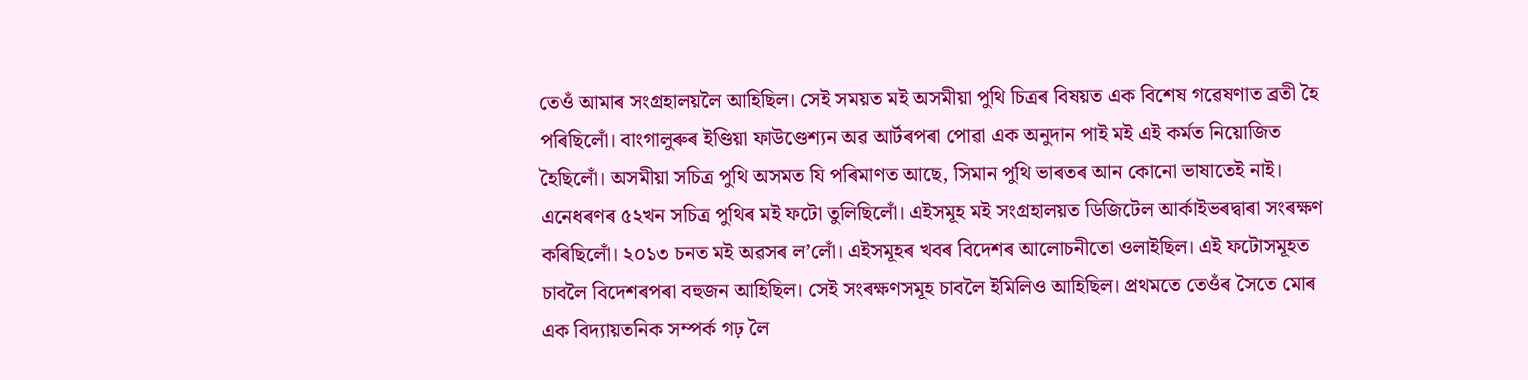তেওঁ আমাৰ সংগ্ৰহালয়লৈ আহিছিল। সেই সময়ত মই অসমীয়া পুথি চিত্ৰৰ বিষয়ত এক বিশেষ গৱেষণাত ব্ৰতী হৈ পৰিছিলোঁ। বাংগালুৰুৰ ইণ্ডিয়া ফাউণ্ডেশ্যন অৱ আৰ্টৰপৰা পোৱা এক অনুদান পাই মই এই কৰ্মত নিয়োজিত হৈছিলোঁ। অসমীয়া সচিত্ৰ পুথি অসমত যি পৰিমাণত আছে, সিমান পুথি ভাৰতৰ আন কোনো ভাষাতেই নাই। এনেধৰণৰ ৫২খন সচিত্ৰ পুথিৰ মই ফটো তুলিছিলোঁ। এইসমূহ মই সংগ্ৰহালয়ত ডিজিটেল আৰ্কাইভৰদ্বাৰা সংৰক্ষণ কৰিছিলোঁ। ২০১৩ চনত মই অৱসৰ ল’লোঁ। এইসমূহৰ খবৰ বিদেশৰ আলোচনীতো ওলাইছিল। এই ফটোসমূহত চাবলৈ বিদেশৰপৰা বহুজন আহিছিল। সেই সংৰক্ষণসমূহ চাবলৈ ইমিলিও আহিছিল। প্ৰথমতে তেওঁৰ সৈতে মোৰ এক বিদ্যায়তনিক সম্পৰ্ক গঢ় লৈ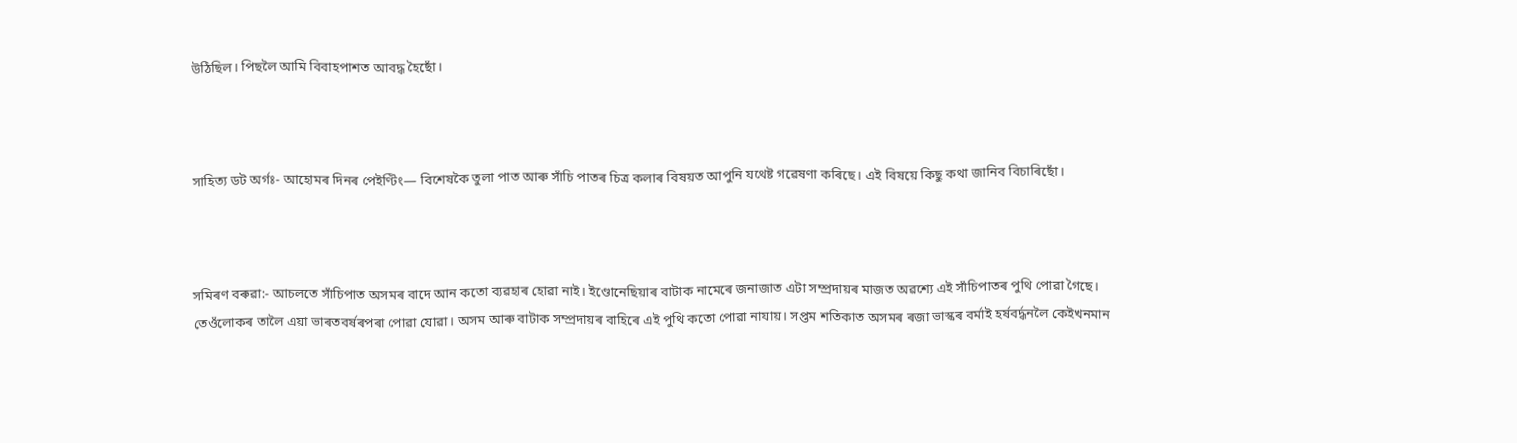উঠিছিল। পিছলৈ আমি বিবাহপাশত আবদ্ধ হৈছোঁ।



সাহিত্য ডট অৰ্গঃ- আহোমৰ দিনৰ পেইণ্টিং— বিশেষকৈ তুলা পাত আৰু সাঁচি পাতৰ চিত্ৰ কলাৰ বিষয়ত আপুনি যথেষ্ট গৱেষণা কৰিছে। এই বিষয়ে কিছু কথা জানিব বিচাৰিছোঁ।



সমিৰণ বৰুৱা:- আচলতে সাঁচিপাত অসমৰ বাদে আন কতো ব্যৱহাৰ হোৱা নাই। ইণ্ডোনেছিয়াৰ বাটাক নামেৰে জনাজাত এটা সম্প্ৰদায়ৰ মাজত অৱশ্যে এই সাঁচিপাতৰ পুথি পোৱা গৈছে। তেওঁলোকৰ তালৈ এয়া ভাৰতবৰ্ষৰপৰা পোৱা যোৱা। অসম আৰু বাটাক সম্প্ৰদায়ৰ বাহিৰে এই পুথি কতো পোৱা নাযায়। সপ্তম শতিকাত অসমৰ ৰজা ভাস্কৰ বৰ্মাই হৰ্ষবৰ্দ্ধনলৈ কেইখনমান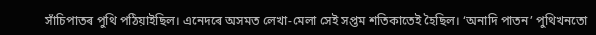সাঁচিপাতৰ পুথি পঠিয়াইছিল। এনেদৰে অসমত লেখা-মেলা সেই সপ্তম শতিকাতেই হৈছিল। ‘অনাদি পাতন’ পুথিখনতো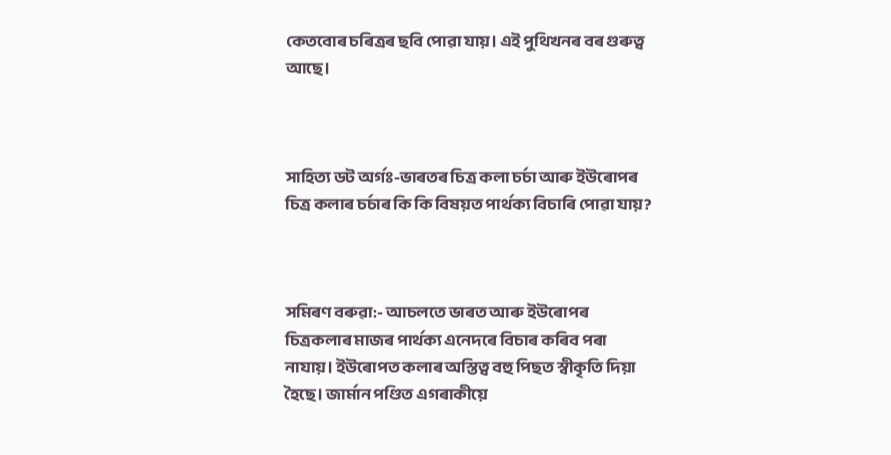কেতবোৰ চৰিত্ৰৰ ছবি পোৱা যায়। এই পুথিখনৰ বৰ গুৰুত্ব আছে।



সাহিত্য ডট অৰ্গঃ-ভাৰতৰ চিত্ৰ কলা চৰ্চা আৰু ইউৰোপৰ চিত্ৰ কলাৰ চৰ্চাৰ কি কি বিষয়ত পাৰ্থক্য বিচাৰি পোৱা যায়?



সমিৰণ বৰুৱা:- আচলতে ভাৰত আৰু ইউৰোপৰ চিত্ৰকলাৰ মাজৰ পাৰ্থক্য এনেদৰে বিচাৰ কৰিব পৰা নাযায়। ইউৰোপত কলাৰ অস্তিত্ব বহু পিছত স্বীকৃতি দিয়া হৈছে। জাৰ্মান পণ্ডিত এগৰাকীয়ে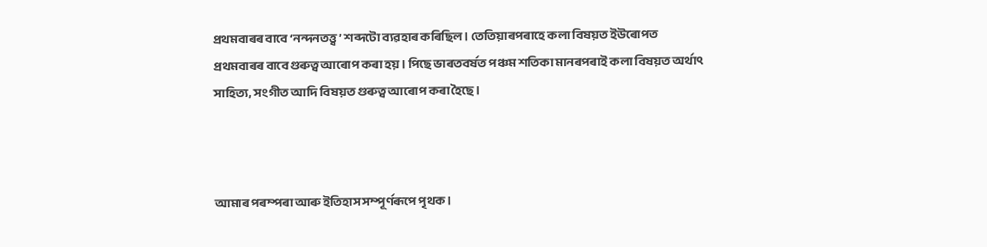প্ৰথমবাৰৰ বাবে ‘নন্দনতত্ত্ব’ শব্দটো ব্যৱহাৰ কৰিছিল। তেতিয়াৰপৰাহে কলা বিষয়ত ইউৰোপত প্ৰথমবাৰৰ বাবে গুৰুত্ব আৰোপ কৰা হয়। পিছে ভাৰতবৰ্ষত পঞ্চম শতিকা মানৰপৰাই কলা বিষয়ত অৰ্থাৎ সাহিত্য, সংগীত আদি বিষয়ত গুৰুত্ব আৰোপ কৰা হৈছে।



আমাৰ পৰম্পৰা আৰু ইতিহাস সম্পূৰ্ণৰূপে পৃথক।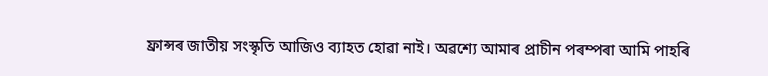ফ্ৰান্সৰ জাতীয় সংস্কৃতি আজিও ব্যাহত হোৱা নাই। অৱশ্যে আমাৰ প্ৰাচীন পৰম্পৰা আমি পাহৰি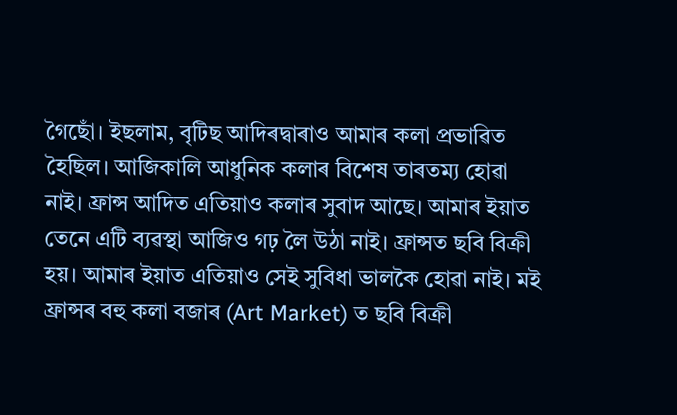গৈছোঁ। ইছলাম, বৃটিছ আদিৰদ্বাৰাও আমাৰ কলা প্ৰভাৱিত হৈছিল। আজিকালি আধুনিক কলাৰ বিশেষ তাৰতম্য হোৱা নাই। ফ্ৰান্স আদিত এতিয়াও কলাৰ সুবাদ আছে। আমাৰ ইয়াত তেনে এটি ব্যৱস্থা আজিও গঢ় লৈ উঠা নাই। ফ্ৰান্সত ছবি বিক্ৰী হয়। আমাৰ ইয়াত এতিয়াও সেই সুবিধা ভালকৈ হোৱা নাই। মই ফ্ৰান্সৰ বহু কলা বজাৰ (Art Market) ত ছবি বিক্ৰী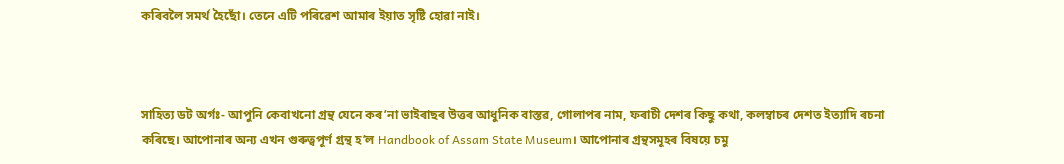কৰিবলৈ সমৰ্থ হৈছোঁ। তেনে এটি পৰিৱেশ আমাৰ ইয়াত সৃষ্টি হোৱা নাই।



সাহিত্য ডট অৰ্গঃ- আপুনি কেবাখনো গ্ৰন্থ যেনে কৰ’না ভাইৰাছৰ উত্তৰ আধুনিক বাস্তৱ, গোলাপৰ নাম, ফৰাচী দেশৰ কিছু কথা, কলম্বাচৰ দেশত ইত্যাদি ৰচনা কৰিছে। আপোনাৰ অন্য এখন গুৰুত্বপূৰ্ণ গ্ৰন্থ হ’ল Handbook of Assam State Museum। আপোনাৰ গ্ৰন্থসমূহৰ বিষয়ে চমু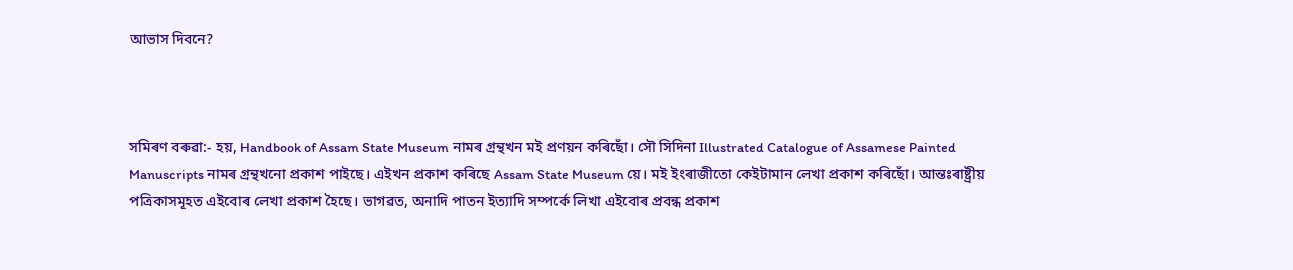আভাস দিবনে?



সমিৰণ বৰুৱা:- হয়, Handbook of Assam State Museum নামৰ গ্ৰন্থখন মই প্ৰণয়ন কৰিছোঁ। সৌ সিদিনা Illustrated Catalogue of Assamese Painted Manuscripts নামৰ গ্ৰন্থখনো প্ৰকাশ পাইছে। এইখন প্ৰকাশ কৰিছে Assam State Museum য়ে। মই ইংৰাজীতো কেইটামান লেখা প্ৰকাশ কৰিছোঁ। আন্তঃৰাষ্ট্ৰীয় পত্ৰিকাসমূহত এইবোৰ লেখা প্ৰকাশ হৈছে। ভাগৱত, অনাদি পাতন ইত্যাদি সম্পৰ্কে লিখা এইবোৰ প্ৰবন্ধ প্ৰকাশ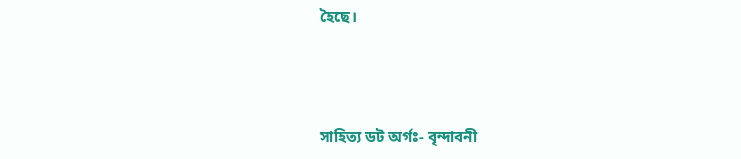হৈছে।



সাহিত্য ডট অৰ্গঃ- বৃন্দাবনী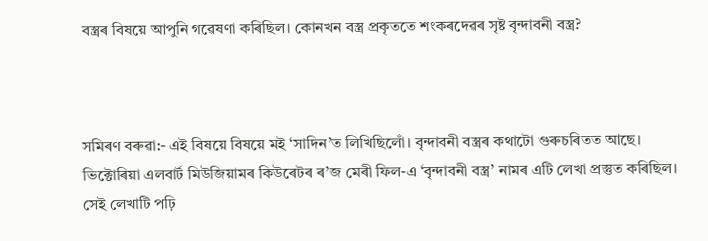বস্ত্ৰৰ বিষয়ে আপুনি গৱেষণা কৰিছিল। কোনখন বস্ত্ৰ প্ৰকৃততে শংকৰদেৱৰ সৃষ্ট বৃন্দাবনী বস্ত্ৰ?



সমিৰণ বৰুৱা:- এই বিষয়ে বিষয়ে মই ‘সাদিন’ত লিখিছিলোঁ। বৃন্দাবনী বস্ত্ৰৰ কথাটো গুৰুচৰিতত আছে। ভিক্টোৰিয়া এলবাৰ্ট মিউজিয়ামৰ কিউৰেটৰ ৰ’জ মেৰী ফিল-এ ‘বৃন্দাবনী বস্ত্ৰ’ নামৰ এটি লেখা প্ৰস্তুত কৰিছিল। সেই লেখাটি পঢ়ি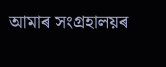আমাৰ সংগ্ৰহালয়ৰ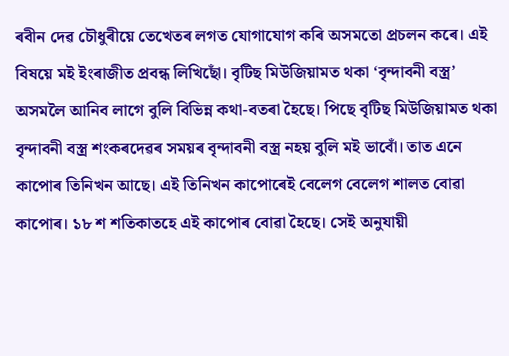ৰবীন দেৱ চৌধুৰীয়ে তেখেতৰ লগত যোগাযোগ কৰি অসমতো প্ৰচলন কৰে। এই বিষয়ে মই ইংৰাজীত প্ৰবন্ধ লিখিছোঁ। বৃটিছ মিউজিয়ামত থকা ‘বৃন্দাবনী বস্ত্ৰ’ অসমলৈ আনিব লাগে বুলি বিভিন্ন কথা-বতৰা হৈছে। পিছে বৃটিছ মিউজিয়ামত থকা বৃন্দাবনী বস্ত্ৰ শংকৰদেৱৰ সময়ৰ বৃন্দাবনী বস্ত্ৰ নহয় বুলি মই ভাবোঁ। তাত এনে কাপোৰ তিনিখন আছে। এই তিনিখন কাপোৰেই বেলেগ বেলেগ শালত বোৱা কাপোৰ। ১৮ শ শতিকাতহে এই কাপোৰ বোৱা হৈছে। সেই অনুযায়ী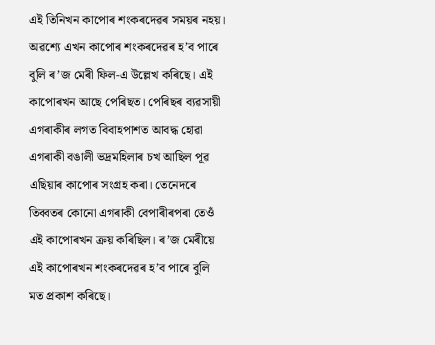এই তিনিখন কাপোৰ শংকৰদেৱৰ সময়ৰ নহয়। অৱশ্যে এখন কাপোৰ শংকৰদেৱৰ হ’ব পাৰে বুলি ৰ’জ মেৰী ফিল-এ উল্লেখ কৰিছে। এই কাপোৰখন আছে পেৰিছত। পেৰিছৰ ব্যৱসায়ী এগৰাকীৰ লগত বিবাহপাশত আবদ্ধ হোৱা এগৰাকী বঙালী ভদ্ৰমহিলাৰ চখ আছিল পূৱ এছিয়াৰ কাপোৰ সংগ্ৰহ কৰা। তেনেদৰে তিব্বতৰ কোনো এগৰাকী বেপাৰীৰপৰা তেওঁ এই কাপোৰখন ক্ৰয় কৰিছিল। ৰ’জ মেৰীয়ে এই কাপোৰখন শংকৰদেৱৰ হ’ব পাৰে বুলি মত প্ৰকাশ কৰিছে।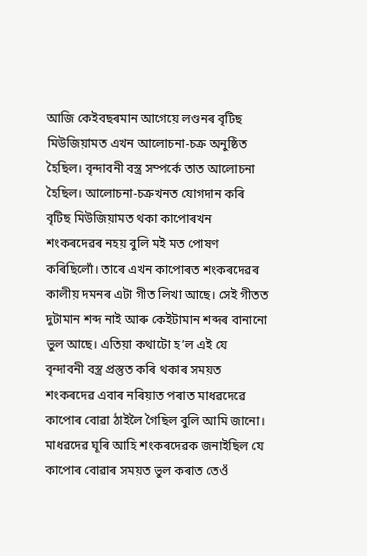আজি কেইবছৰমান আগেয়ে লণ্ডনৰ বৃটিছ মিউজিয়ামত এখন আলোচনা-চক্ৰ অনুষ্ঠিত হৈছিল। বৃন্দাবনী বস্ত্ৰ সম্পৰ্কে তাত আলোচনা হৈছিল। আলোচনা-চক্ৰখনত যোগদান কৰি বৃটিছ মিউজিয়ামত থকা কাপোৰখন শংকৰদেৱৰ নহয় বুলি মই মত পোষণ কৰিছিলোঁ। তাৰে এখন কাপোৰত শংকৰদেৱৰ কালীয় দমনৰ এটা গীত লিখা আছে। সেই গীতত দুটামান শব্দ নাই আৰু কেইটামান শব্দৰ বানানো ভুল আছে। এতিয়া কথাটো হ’ল এই যে বৃন্দাবনী বস্ত্ৰ প্ৰস্তুত কৰি থকাৰ সময়ত শংকৰদেৱ এবাৰ নৰিয়াত পৰাত মাধৱদেৱে কাপোৰ বোৱা ঠাইলৈ গৈছিল বুলি আমি জানো। মাধৱদেৱ ঘূৰি আহি শংকৰদেৱক জনাইছিল যে কাপোৰ বোৱাৰ সময়ত ভুল কৰাত তেওঁ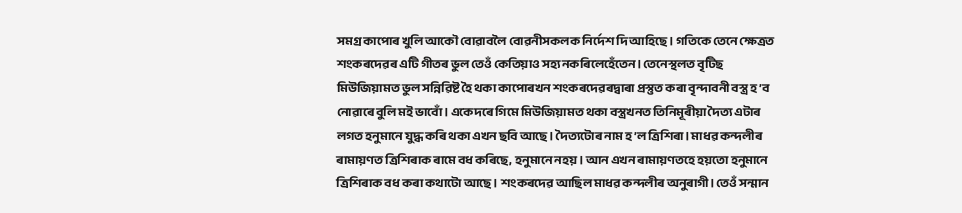সমগ্ৰ কাপোৰ খুলি আকৌ বোৱাবলৈ বোৱনীসকলক নিৰ্দেশ দি আহিছে। গতিকে তেনে ক্ষেত্ৰত শংকৰদেৱৰ এটি গীতৰ ভুল তেওঁ কেতিয়াও সহ্য নকৰিলেহেঁতেন। তেনেস্থলত বৃটিছ মিউজিয়ামত ভুল সন্নিৱিষ্ট হৈ থকা কাপোৰখন শংকৰদেৱৰদ্বাৰা প্ৰস্তুত কৰা বৃন্দাবনী বস্ত্ৰ হ’ব নোৱাৰে বুলি মই ভাবোঁ। একেদৰে গিমে মিউজিয়ামত থকা বস্ত্ৰখনত তিনিমূৰীয়া দৈত্য এটাৰ লগত হনুমানে যুদ্ধ কৰি থকা এখন ছবি আছে। দৈত‌্যটোৰ নাম হ’ল ত্ৰিশিৰা। মাধৱ কন্দলীৰ ৰামায়ণত ত্ৰিশিৰাক ৰামে বধ কৰিছে, হনুমানে নহয়। আন এখন ৰামায়ণতহে হয়তো হনুমানে ত্ৰিশিৰাক বধ কৰা কথাটো আছে। শংকৰদেৱ আছিল মাধৱ কন্দলীৰ অনুৰাগী। তেওঁ সন্মান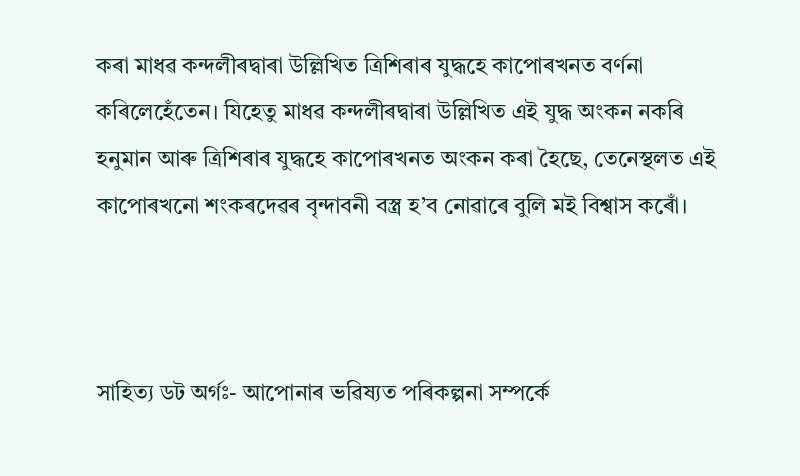কৰা মাধৱ কন্দলীৰদ্বাৰা উল্লিখিত ত্ৰিশিৰাৰ যুদ্ধহে কাপোৰখনত বৰ্ণনা কৰিলেহেঁতেন। যিহেতু মাধৱ কন্দলীৰদ্বাৰা উল্লিখিত এই যুদ্ধ অংকন নকৰি হনুমান আৰু ত্ৰিশিৰাৰ যুদ্ধহে কাপোৰখনত অংকন কৰা হৈছে, তেনেস্থলত এই কাপোৰখনো শংকৰদেৱৰ বৃন্দাবনী বস্ত্ৰ হ’ব নোৱাৰে বুলি মই বিশ্বাস কৰোঁ।



সাহিত্য ডট অৰ্গঃ- আপোনাৰ ভৱিষ্যত পৰিকল্পনা সম্পৰ্কে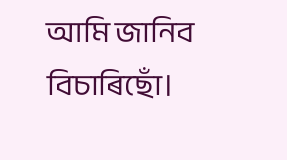আমি জানিব বিচাৰিছোঁ।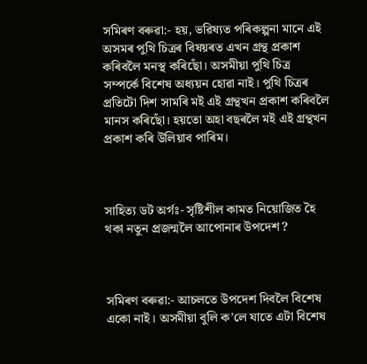সমিৰণ বৰুৱা:- হয়, ভৱিষ্যত পৰিকল্পনা মানে এই অসমৰ পুথি চিত্ৰৰ বিষয়ৰত এখন গ্ৰন্থ প্ৰকাশ কৰিবলৈ মনস্থ কৰিছোঁ। অসমীয়া পুথি চিত্ৰ সম্পৰ্কে বিশেষ অধ্যয়ন হোৱা নাই। পুথি চিত্ৰৰ প্ৰতিটো দিশ সামৰি মই এই গ্ৰন্থখন প্ৰকাশ কৰিবলৈ মানস কৰিছোঁ। হয়তো অহা বছৰলৈ মই এই গ্ৰন্থখন প্ৰকাশ কৰি উলিয়াব পাৰিম।



সাহিত্য ডট অৰ্গঃ- সৃষ্টিশীল কামত নিয়োজিত হৈ থকা নতুন প্ৰজন্মলৈ আপোনাৰ উপদেশ?



সমিৰণ বৰুৱা:- আচলতে উপদেশ দিবলৈ বিশেষ একো নাই। অসমীয়া বুলি ক’লে যাতে এটা বিশেষ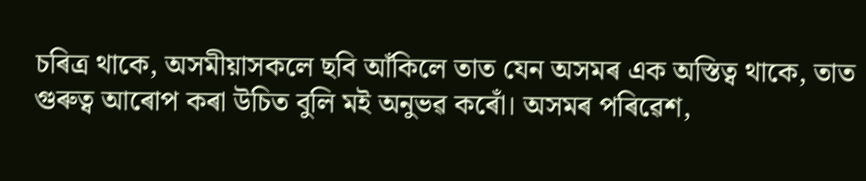চৰিত্ৰ থাকে, অসমীয়াসকলে ছবি আঁকিলে তাত যেন অসমৰ এক অস্তিত্ব থাকে, তাত গুৰুত্ব আৰোপ কৰা উচিত বুলি মই অনুভৱ কৰোঁ। অসমৰ পৰিৱেশ,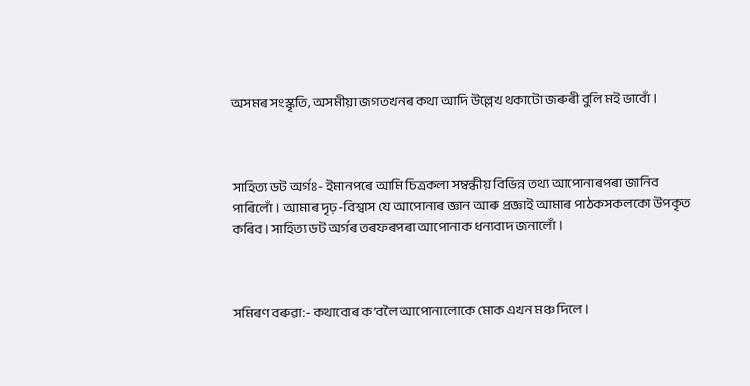অসমৰ সংস্কৃতি, অসমীয়া জগতখনৰ কথা আদি উল্লেখ থকাটো জৰুৰী বুলি মই ভাবোঁ।



সাহিত্য ডট অৰ্গঃ- ইমানপৰে আমি চিত্ৰকলা সম্বন্ধীয় বিভিন্ন তথ্য আপোনাৰপৰা জানিব পাৰিলোঁ। আমাৰ দৃঢ়-বিশ্বাস যে আপোনাৰ জ্ঞান আৰু প্ৰজ্ঞাই আমাৰ পাঠকসকলকো উপকৃত কৰিব। সাহিত্য ডট অৰ্গৰ তৰফৰপৰা আপোনাক ধন্যবাদ জনালোঁ।



সমিৰণ বৰুৱা:- কথাবোৰ ক’বলৈ আপোনালোকে মোক এখন মঞ্চ দিলে।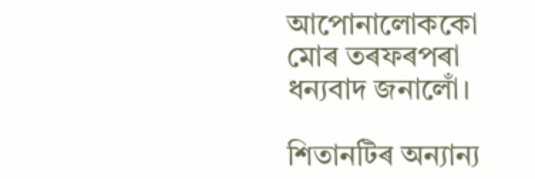আপোনালোককো মোৰ তৰফৰপৰা ধন্যবাদ জনালোঁ।

শিতানটিৰ অন্যান্য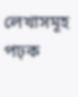লেখাসমূহ পঢ়ক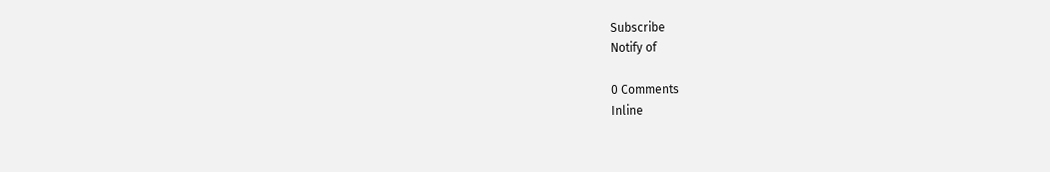Subscribe
Notify of

0 Comments
Inline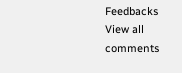Feedbacks
View all comments